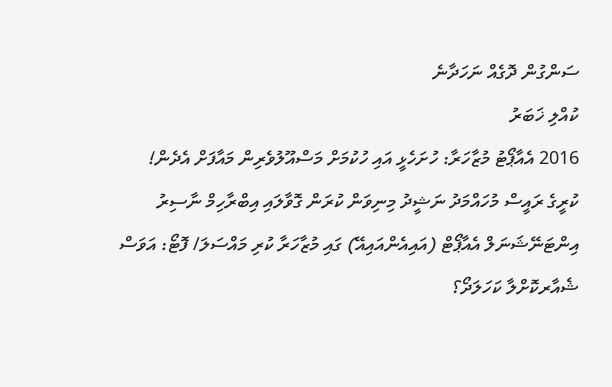ސަންގުން ދޮގެއް ނަހަދާނެ
ކުއްލި ޚަބަރު
2016 އެއާޕޯޓު މުޒާހަރާ: ހުށަހެޅީ އައި ހުކުމަށް މަސްއޫލުވެރިން މައާފަށް އެދެން!
ކުރީގެ ރައީސް މުހައްމަދު ނަޝީދު މިނިވަން ކުރަން ގޮވާލައި އިބްރާހިމް ނާސިރު އިންޓަނޭޝަނަލް އެއާޕޯޓް (އައިއެންއައިއޭ) ގައި މުޒާހަރާ ކުރި މައްސަލަ/ ފޮޓޯ: އަވަސް
ޝެއާރކޮށްލާ ކަހަލަދޯ؟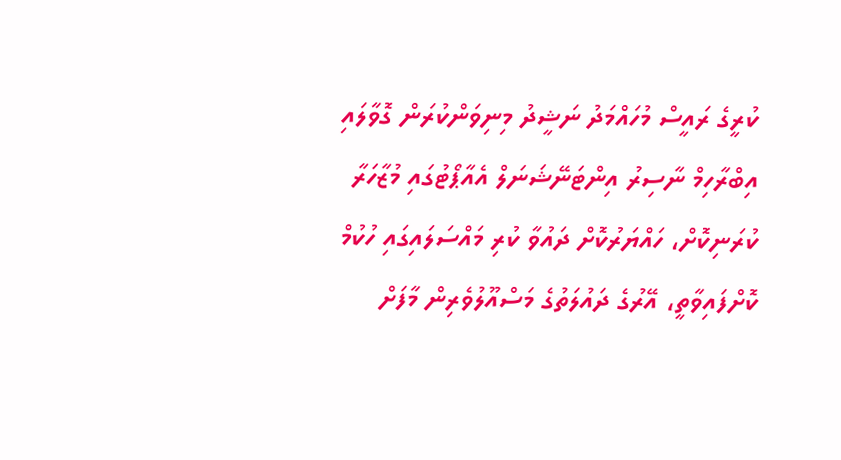ކުރީގެ ރައީސް މުހައްމަދު ނަޝީދު މިނިވަންކުރަން ގޮވާލައި އިބްރާހިމް ނާސިރު އިންޓަނޭޝަނަލް އެއާޕޯޓުގައި މުޒާހަރާ ކުރަނިކޮށް، ހައްޔަރުކޮށް ދައުވާ ކުރި މައްސަލައިގައި ހުކުމް ކޮށްފައިވާތީ، އޭރުގެ ދައުލަތުގެ މަސްއޫލުވެރިން މާފަށް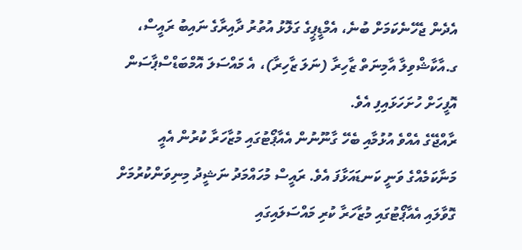އެދެން ޖެހޭނެކަމަށް ބުނެ، އެމްޑީޕީގެ ގަލޮޅު އުތުރު ދާއިރާގެ ނައިބު ރައީސް، ގ.އާކާޝްވިލާ އާމިނަތް ޒާހިރާ (ނަލަ ޒާހިރާ)، އެ މައްސަލަ އޮމްބަޑްސްޕާސަން އޮފީހަށް ހުށަހަޅައިފި އެވެ.
ރާއްޖޭގެ އެއްވެ އުޅުމާއި ބެހޭ ގާނޫނުން އެއާޕޯޓުގައި މުޒާހަރާ ކުރުން އެއީ މަނާކަމެއްގެ ވަނީ ކަނޑައަޅާފަ އެވެ. ރައީސް މުހައްމަދު ނަޝީދު މިނިވަންކުރުމަށް ގޮވާލައި އެއާޕޯޓުގައި މުޒާހަރާ ކުރި މައްސަލައިގައި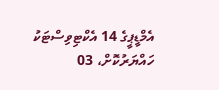އެމްޑީޕީގެ 14 އެކްޓިވިސްޓަކު ހައްޔަރުކޮށް، 03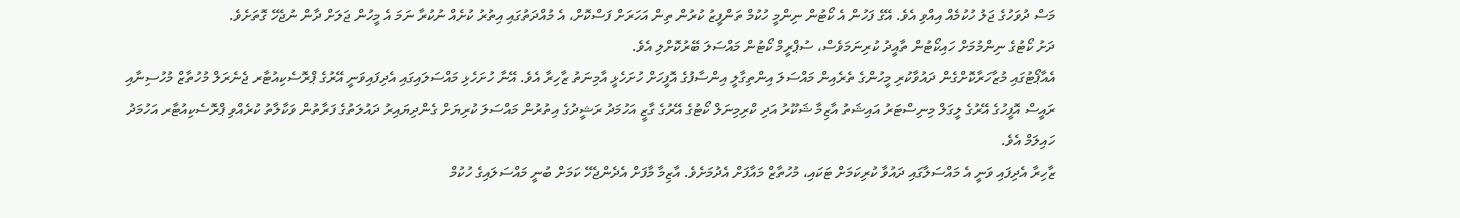މަސް ދުވަހުގެ ޖަލު ހުކުމެއް އިއްވި އެވެ. އޭގެ ފަހުން އެ ކޯޓުން ނިންމީ ހުކުމް ތަންފީޒު ކުރުން ތިން އަހަރަށް ފަސްކޮށް، އެ މުއްދަތުގައި އިތުރު ކުށެއް ނުކުރާ ނަމަ އެ މީހުން ޖަލަށް ދާން ނުޖެހޭ ގޮތަށެވެ.
ދަށު ކޯޓުގެ ނިންމުމަށް ހައިކޯޓުން ތާއީދު ކުރިނަމަވެސް، ސުޕްރީމް ކޯޓުން މައްސަލަ ބޭރުކޮށްލި އެވެ.
އެއާޕޯޓުގައި މުޒާހަރާކޮށްގެން ދައުވާކުރި މީހުންގެ ތެރެއިން މައްސަލަ އިންތިގާލީ އިންސާފުގެ އޮފީހަށް ހުށަހެޅީ އާމިނަތު ޒާހިރާ އެވެ. އޭނާ ހުށަހެޅި މައްސަލައިގައި އެދިފައިވަނީ އޭރުގެ ޕްރޮސެކިއުޓާރ ޖެނެރަލް މުހުތާޒް މުހުސިނާއި ރައީސް އޮފީހުގެ އޭރުގެ ލީގަލް މިނިސްޓަރު އައިޝަތު އާޒިމާ ޝަކޫރު އަދި ކްރިމިނަލް ކޯޓުގެ އޭރުގެ ގާޒީ އަހުމަދު ރަޝީދުގެ އިތުރުން މައްސަލަ ކުރިޔަށް ގެންދިޔައިރު ދައުލަތުގެ ފަރާތުން ވަކާލާތު ކުރެއްވި ޕްރޮސެކިއުޓާރ އަހުމަދު ހައިލަމް އެވެ.
ޒާހިރާ އެދިފައި ވަނީ އެ މައްސަލާގައި ދައުވާ ކުރިކަމަށް ޓަކައި، މުހުތާޒް މައާފަށް އެދުމަށެވެ. އާޒިމާ މާފަށް އެދެންޖެހޭ ކަމަށް ބުނީ މައްސަލައިގެ ހުކުމް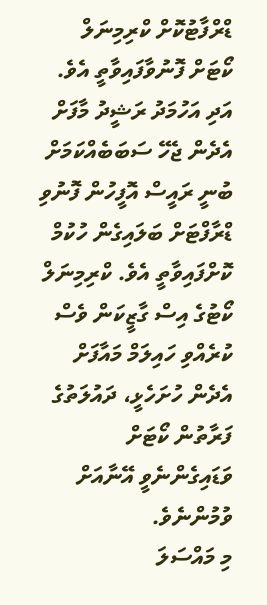ޑްރްފާޓުކޮށް ކްރިމިނަލް ކޯޓަށް ފޮނުވާފައިވާތީ އެވެ. އަދި އަހުމަދު ރަޝީދު މާފަށް އެދެން ޖެހޭ ސަބަބެއްކަމަށް ބުނީ ރައީސް އޮފީހުން ފޮނުވި ޑްރާފްޓަށް ބަލައިގެން ހުކުމް ކޮށްފައިވާތީ އެވެ. ކްރިމިނަލް ކޯޓުގެ އިސް ގާޒީކަން ވެސް ކުރެއްވި ހައިލަމް މައާފަށް އެދެން ހުށަހެޅީ، ދައުލަތުގެ ފަރާތުން ކޯޓަށް ވަޑައިގެންނެވީ އޭނާއަށް ވުމުންނެވެ.
މި މައްސަލަ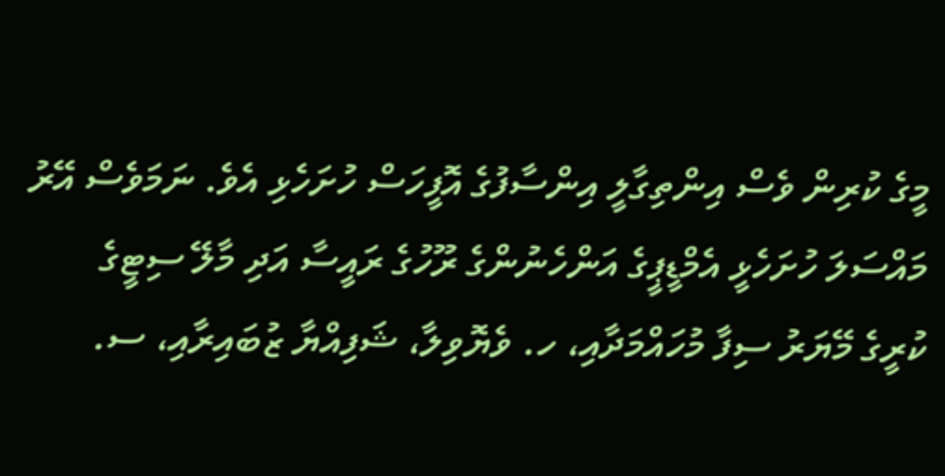މީގެ ކުރިން ވެސް އިންތިގާލީ އިންސާފުގެ އޮފީހަސް ހުށަހެޅި އެވެ. ނަމަވެސް އޭރު މައްސަލަ ހުށަހެޅީ އެމްޑީޕީގެ އަންހެނުންގެ ރޫހުގެ ރައީސާ އަދި މާލޭ ސިޓީގެ ކުރީގެ މޭޔަރު ސިފާ މުހައްމަދާއި، ހ. ވެޔޮވިލާ، ޝަފިއްޔާ ޒުބައިރާއި، ސ.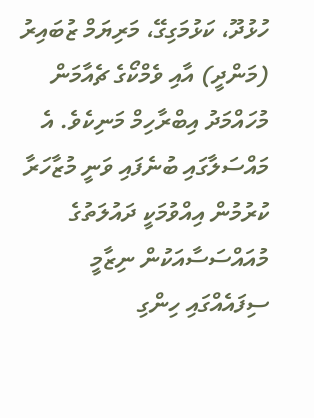ހުޅުދޫ، ކަޅުމަގިގޭ، މަރިޔަމް ޒުބައިރު (މަންދީ) އާއި ވެމްކޯގެ ޗެއާމަން މުހައްމަދު އިބްރާހިމް މަނިކެވެ. އެ މައްސަލާގައި ބުނެފައި ވަނީ މުޒާހަރާ ކުރުމުން އިއްވުމަކީ ދައުލަތުގެ މުއައްސަސާއަކުން ނިޒާމީ ސިފައެއްގައި ހިންގި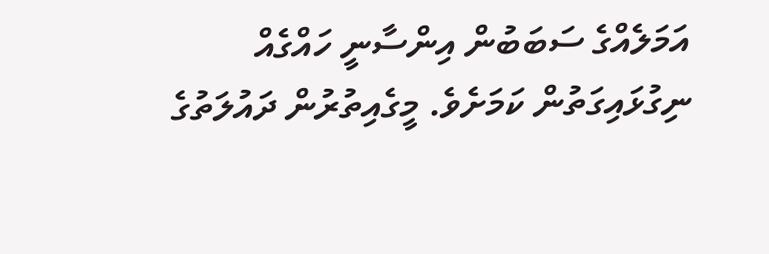އަމަލެއްގެ ސަބަބުން އިންސާނީ ހައްގެއް ނިގުޅައިގަތުން ކަމަށެވެ. މީގެއިތުރުން ދައުލަތުގެ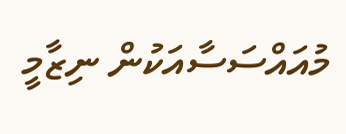މުއައްސަސާއަކުން ނިޒާމީ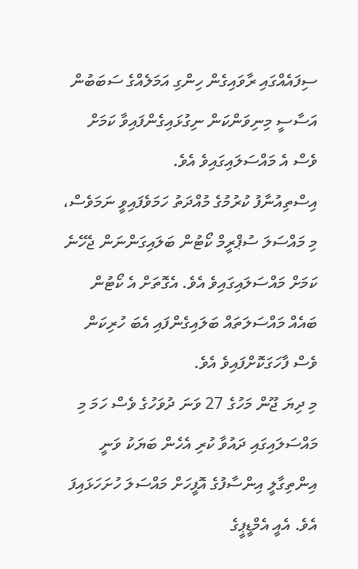ސިފައެއްގައި ރާވައިގެން ހިންގި އަމަލެއްގެ ސަބަބުން އަސާސީ މިނިވަންކަން ނިގުޅައިގެންފައިވާ ކަމަށް ވެސް އެ މައްސަލައިގައިވެ އެވެ.
އިސްތިއުނާފު ކުރުމުގެ މުއްދަތު ހަމަވެފައިވީ ނަމަވެސް، މި މައްސަލަ ސުޕްރީމް ކޯޓުން ބަލައިގަންނަން ޖެހޭނެ ކަމަށް މައްސަލައިގައިވެ އެވެ. އެގޮތަށް އެ ކޯޓުން ބައެއް މައްސަލަތައް ބަލައިގެންފައި އެބަ ހުރިކަން ވެސް ފާހަގަކޮށްފައިވެ އެވެ.
މި ދިޔަ ޖޫން މަހުގެ 27 ވަނަ ދުވަހުގެ ވެސް ހަމަ މި މައްސަލައިގައި ދައުވާ ކުރި އެހެން ބަޔަކު ވަނީ އިންތިގާލީ އިންސާފުގެ އޮފީހަށް މައްސަލަ ހުށަހަޅައިފަ އެވެ. އެއީ އެމްޑީޕީގެ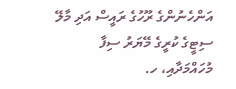އަންހެނުންގެ ރޫހުގެ ރައީސް އަދި މާލޭ ސިޓީގެ ކުރީގެ މޭޔަރު ސިފާ މުހައްމަދާއި، ހ.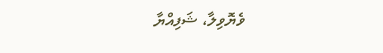ވެޔޮވިލާ، ޝަފިއްޔާ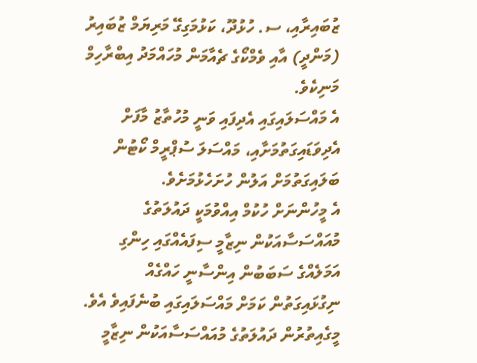ޒުބައިރާއި، ސ. ހުޅުދޫ، ކަޅުމަގިގޭ މަރިޔަމް ޒުބައިރު (މަންދީ) އާއި ވެމްކޯގެ ޗެއާމަން މުހައްމަދު އިބްރާހިމް މަނިކެވެ.
އެ މައްސަލައިގައި އެދިފައި ވަނީ މުހުތާޒު މާފަށް އެދިވަޑައިގަތުމަށާއި، މައްސަލަ ސުޕްރީމް ކޯޓުން ބަލައިގަތުމަށް އަލުން ހުށަހެޅުމަށެވެ.
އެ މީހުންނަށް ހުކުމް އިއްވުމަކީ ދައުލަތުގެ މުއައްސަސާއަކުން ނިޒާމީ ސިފައެއްގައި ހިންގި އަމަލެއްގެ ސަބަބުން އިންސާނީ ހައްގެއް ނިގުޅައިގަތުން ކަމަށް މައްސަލައިގައި ބުނެފައިވެ އެވެ. މީގެއިތުރުން ދައުލަތުގެ މުއައްސަސާއަކުން ނިޒާމީ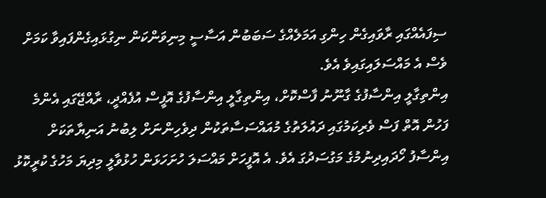ސިފައެއްގައި ރާވައިގެން ހިންގި އަމަލެއްގެ ސަބަބުން އަސާސީ މިނިވަންކަން ނިގުޅައިގެންފައިވާ ކަމަށް ވެސް އެ މައްސަލައިގައިވެ އެވެ.
އިންތިގާލީ އިންސާފުގެ ގާނޫނު ފާސްކޮށް، އިންތިގާލީ އިންސާފުގެ އޮފީސް އުފެއްދީ، ރާއްޖޭގައި އެންމެ ފަހުން އޮތް ފަސް ވެރިކަމުގައި ދައުލަތުގެ މުއައްސަސާތަކުން ދިވެހިންނަށް ލިބުނު އަނިޔާތަކަށް އިންސާފު ހޯދައިދިނުމުގެ މަގުސަދުގަ އެވެ. އެ އޮފީހަށް މައްސަލަ ހުށަހަޅަން ހުޅުވާލީ މިދިޔަ މަހުގެ ކުރީކޮޅު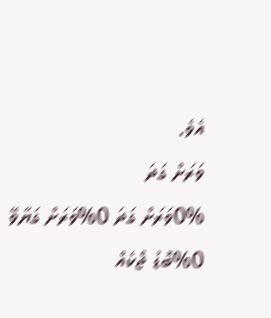އެވެ.
ވަރަށް ގަދަ
0%ވަރަށް ގަދަ 0%ވަރަށް ގަޔާވޭ 0%ބޮޑު ޖޯކެއް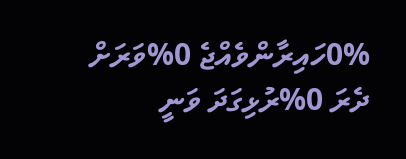0%ހައިރާންވެއްޖެ 0%ވަރަށް ދެރަ 0%ރުޅިގަދަ ވަނީ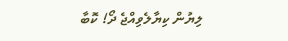ލިޔުން ކިޔާލެވިއްޖެ ދޯ! ކޮބާ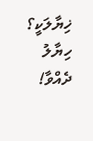ޚިޔާލަކީ؟
ހިޔާލު ދެއްވާ!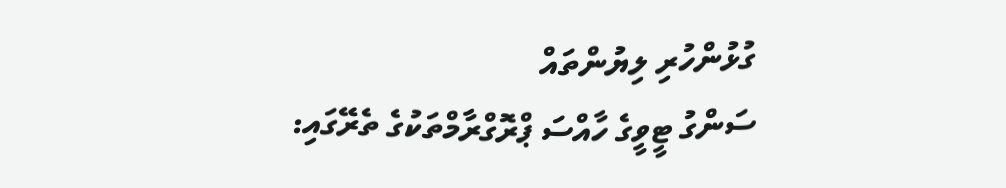ގުޅުންހުރި ލިޔުންތައް
ސަންގު ޓީވީގެ ހާއްސަ ޕްރޮގްރާމްތަކުގެ ތެރޭގައި: